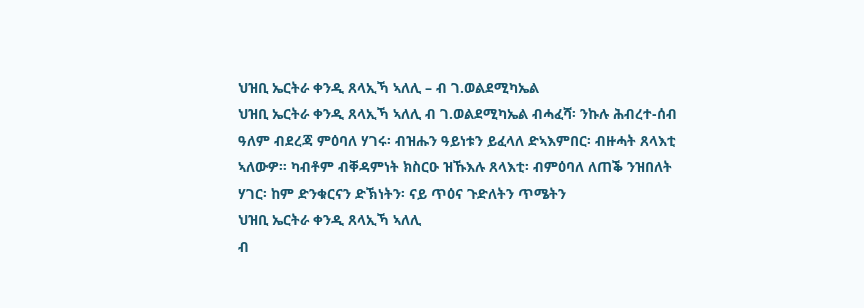ህዝቢ ኤርትራ ቀንዲ ጸላኢኻ ኣለሊ – ብ ገ.ወልደሚካኤል
ህዝቢ ኤርትራ ቀንዲ ጸላኢኻ ኣለሊ ብ ገ.ወልደሚካኤል ብሓፈሻ፡ ንኩሉ ሕብረተ-ሰብ ዓለም ብደረጃ ምዕባለ ሃገሩ፡ ብዝሑን ዓይነቱን ይፈላለ ድኣእምበር፡ ብዙሓት ጸላእቲ ኣለውዎ። ካብቶም ብቐዳምነት ክስርዑ ዝኹእሉ ጸላእቲ፡ ብምዕባለ ለጠቕ ንዝበለት ሃገር፡ ከም ድንቁርናን ድኽነትን፡ ናይ ጥዕና ጉድለትን ጥሜትን
ህዝቢ ኤርትራ ቀንዲ ጸላኢኻ ኣለሊ
ብ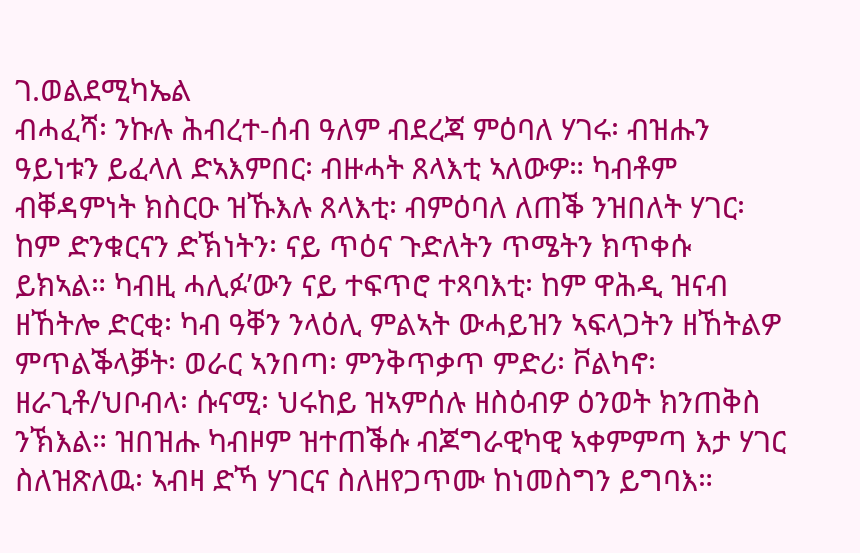ገ.ወልደሚካኤል
ብሓፈሻ፡ ንኩሉ ሕብረተ-ሰብ ዓለም ብደረጃ ምዕባለ ሃገሩ፡ ብዝሑን ዓይነቱን ይፈላለ ድኣእምበር፡ ብዙሓት ጸላእቲ ኣለውዎ። ካብቶም ብቐዳምነት ክስርዑ ዝኹእሉ ጸላእቲ፡ ብምዕባለ ለጠቕ ንዝበለት ሃገር፡ ከም ድንቁርናን ድኽነትን፡ ናይ ጥዕና ጉድለትን ጥሜትን ክጥቀሱ ይክኣል። ካብዚ ሓሊፉ’ውን ናይ ተፍጥሮ ተጻባእቲ፡ ከም ዋሕዲ ዝናብ ዘኸትሎ ድርቂ፡ ካብ ዓቐን ንላዕሊ ምልኣት ውሓይዝን ኣፍላጋትን ዘኸትልዎ ምጥልቕላቓት፡ ወራር ኣንበጣ፡ ምንቅጥቃጥ ምድሪ፡ ቮልካኖ፡ ዘራጊቶ/ህቦብላ፡ ሱናሚ፡ ህሩከይ ዝኣምሰሉ ዘስዕብዎ ዕንወት ክንጠቅስ ንኽእል። ዝበዝሑ ካብዞም ዝተጠቕሱ ብጆግራዊካዊ ኣቀምምጣ እታ ሃገር ስለዝጽለዉ፡ ኣብዛ ድኻ ሃገርና ስለዘየጋጥሙ ከነመስግን ይግባእ።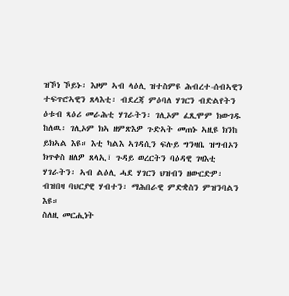ዝኾነ ኾይኑ፡ እዞም ኣብ ላዕሊ ዝተስምዩ ሕብረተ-ሰብኣዊን ተፍጥሮኣዊን ጸላእቲ፡ ብደረጃ ምዕባለ ሃገርን ብድልየትን ዕቱብ ጻዕሪ መራሕቲ ሃገራትን፡ ገሊኦም ፈጺሞም ክውገዱ ከለዉ፡ ገሊኦም ክኣ ዘምጽእዎ ጉድኣት መጠኑ ኣዚዩ ክንከ ይክኣል እዩ። እቲ ካልእ ኣገዳሲን ፍሉይ ግንዛቤ ዝግብኦን ክጥቀስ ዘለዎ ጸላኢ፣ ጉዳይ ወረርትን ባዕዳዊ ገዛእቲ ሃገራትን፡ ኣብ ልዕሊ ሓደ ሃገርን ህዝብን ዘውርድዎ፡ ብዝበዛ ባህርያዊ ሃብተን፡ ማሕበራዊ ምድቋስን ምዝንባልን እዩ።
ስለዚ መርሒነት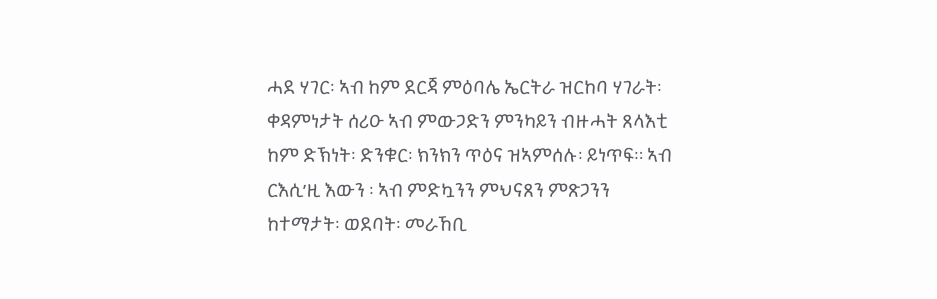ሓደ ሃገር፡ ኣብ ከም ደርጃ ምዕባሌ ኤርትራ ዝርከባ ሃገራት፡ ቀዳምነታት ሰሪዑ ኣብ ምውጋድን ምንካይን ብዙሓት ጸላእቲ ከም ድኽነት፡ ድንቁር፡ ክንክን ጥዕና ዝኣምሰሉ፡ ይነጥፍ። ኣብ ርእሲ’ዚ እውን ፡ ኣብ ምድኳንን ምህናጸን ምጽጋንን ከተማታት፡ ወደባት፡ መራኸቢ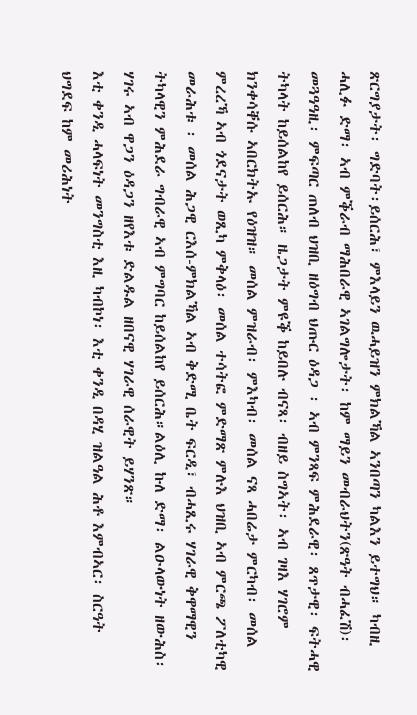ጽርግያታት፡ ግድባት፡ይሰርሕ፣ ምእላይን ዉሓይዝን ምክልኻል ኣንበጣን ካልእን ይተግህ። ካብዚ ሓሊፉ ድማ፡ ኣብ ምቕራብ ማሕበራዊ ኣገልግሎታት፡ ከም ማይን መብራህትን(ጽዓት ብሓፈሽ)፡ መጓዓዓዚ፡ ምፍጣር ጠለብ ህዝቢ ዘዕግብ ህጡር ዕዳጋ ፡ ኣብ ምንጻፍ ምሕደራዊ፡ ጸጥታዊ፡ ፍትሓዊ ትካላት ከይሰልከየ ይሰርሕ። ዜጋታት ምዩቕ ከይበሉ ብናጻ፡ ብዘይ ስግኣት፡ ኣብ ገዛእ ሃገሮም ክንቀሳቐሱ ኣበርክትኡ የዕዝዝ። መሰል ምዝራብ፡ ምእካብ፡ መሰል ናጻ ሓበሬታ ምርካብ፡ መሰል ምረረኻ ኣብ ጎደናታት ወጺካ ምቅላዕ፡ መሰል ተሳትፎ ምድማጽ ምሉእ ህዝቢ ኣብ ምርጫ ፖለቲካዊ መራሕቱ ፡ መሰል ሕጋዊ ርእሰ-ምክልኻል ኣብ ቅድሚ ቤት ፍርዲ፣ ብሓጺሩ ሃገራዊ ቅዋማዊን ትካላዊን ምሕደራ ግብራዊ ኣብ ምግባር ከይሰልከየ ይሰርሕ።ልዕሊ ኩለ ድማ፡ ልዑላውነት ዘውሕስ፡ ሃገሩ ኣብ ዋጋን ዕዳጋን ዘየእቱ ድልዱል ዘበናዊ ሃገራዊ ሰራዊት ይሃንጽ።
እቲ ቀንዲ ሓላፍነት መንግስቲ እዚ ካብኮነ፡ እቲ ቀንዲ በዳሂ ዝልዓል ሕቶ እምብኣር፡ ስርዓት ህግደፍ ከም መሪሕነት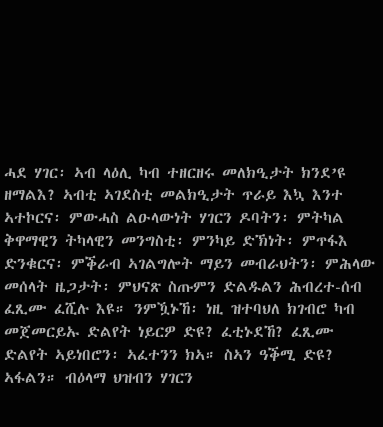ሓደ ሃገር፡ ኣብ ላዕሊ ካብ ተዘርዘሩ መለክዒታት ክንደ’ዩ ዘማልእ? ኣብቲ ኣገደስቲ መልክዒታት ጥራይ እኳ እንተ ኣተኮርና፡ ምውሓስ ልዑላውነት ሃገርን ዶባትን፡ ምትካል ቅዋማዊን ትካላዊን መንግስቲ፡ ምንካይ ድኽነት፡ ምጥፋእ ድንቁርና፡ ምቕራብ ኣገልግሎት ማይን መብራህትን፡ ምሕላው መሰላት ዜጋታት፡ ምህናጽ ስጡምን ድልዱልን ሕብረተ-ሰብ ፈጺሙ ፈሺሉ እዩ። ንምዃኑኸ፡ ነዚ ዝተባህለ ክገብሮ ካብ መጀመርይኡ ድልየት ነይርዎ ድዩ? ፈቲኑደኸ? ፈጺሙ ድልየት ኣይነበሮን፡ ኣፈተንን ክኣ። ስኣን ዓቕሚ ድዩ? ኣፋልን። ብዕላማ ህዝብን ሃገርን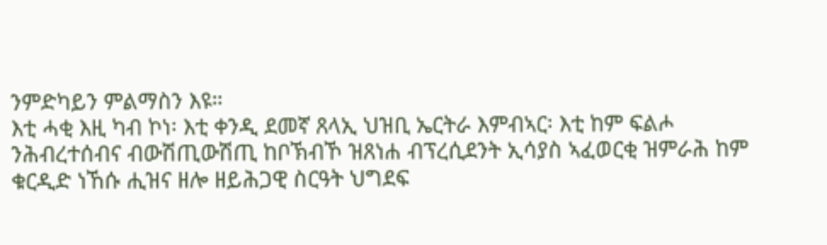ንምድካይን ምልማስን እዩ።
እቲ ሓቂ እዚ ካብ ኮነ፡ እቲ ቀንዲ ደመኛ ጸላኢ ህዝቢ ኤርትራ እምብኣር፡ እቲ ከም ፍልሖ ንሕብረተሰብና ብውሽጢውሽጢ ከቦኽብኾ ዝጸነሐ ብፕረሲደንት ኢሳያስ ኣፈወርቂ ዝምራሕ ከም ቁርዲድ ነኸሱ ሒዝና ዘሎ ዘይሕጋዊ ስርዓት ህግደፍ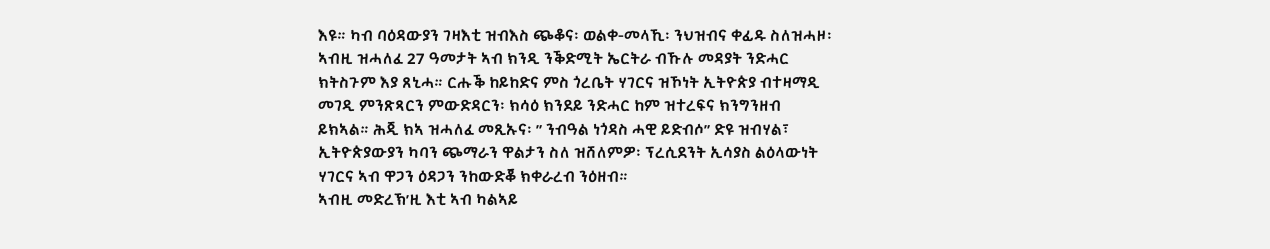እዩ። ካብ ባዕዳውያን ገዛእቲ ዝብእስ ጭቆና፡ ወልቀ-መላኺ፡ ንህዝብና ቀፊዱ ስለዝሓዞ፡ ኣብዚ ዝሓለፈ 27 ዓመታት ኣብ ክንዲ ንቕድሚት ኤርትራ ብኹሉ መዳያት ንድሓር ክትስጉም እያ ጸኒሓ። ርሑቕ ከይከድና ምስ ጎረቤት ሃገርና ዝኾነት ኢትዮጵያ ብተዛማዲ መገዲ ምንጽጻርን ምውድዳርን፡ ክሳዕ ክንደይ ንድሓር ከም ዝተረፍና ክንግንዘብ ይክኣል። ሕጂ ክኣ ዝሓለፈ መጺኡና፡ ” ንብዓል ነጎዳስ ሓዊ ይድብሶ” ድዩ ዝብሃል፣ ኢትዮጵያውያን ካባን ጭማራን ዋልታን ስለ ዝሸለምዎ፡ ፕረሲደንት ኢሳያስ ልዕላውነት ሃገርና ኣብ ዋጋን ዕዳጋን ንከውድቖ ክቀራረብ ንዕዘብ።
ኣብዚ መድረኽ’ዚ እቲ ኣብ ካልኣይ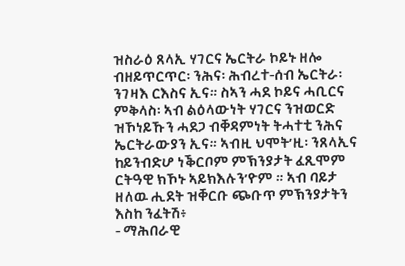ዝስራዕ ጸላኢ ሃገርና ኤርትራ ኮይኑ ዘሎ ብዘይጥርጥር፡ ንሕና፡ ሕብረተ-ሰብ ኤርትራ፡ ንገዛእ ርእስና ኢና። ስኣን ሓደ ኮይና ሓቢርና ምቅላስ፡ ኣብ ልዕላውነት ሃገርና ንዝወርድ ዝኾነይኹን ሓደጋ ብቐዳምነት ትሓተቲ ንሕና ኤርትራውያን ኢና። ኣብዚ ህሞት’ዚ፡ ንጸላኢና ከይንብድሆ ነቕርቦም ምኽንያታት ፈጺሞም ርትዓዊ ክኾኑ ኣይክእሉን’ዮም ። ኣብ ባይታ ዘለዉ ሒደት ዝቐርቡ ጭቡጥ ምኽንያታትን እስከ ንፈትሽ፥
- ማሕበራዊ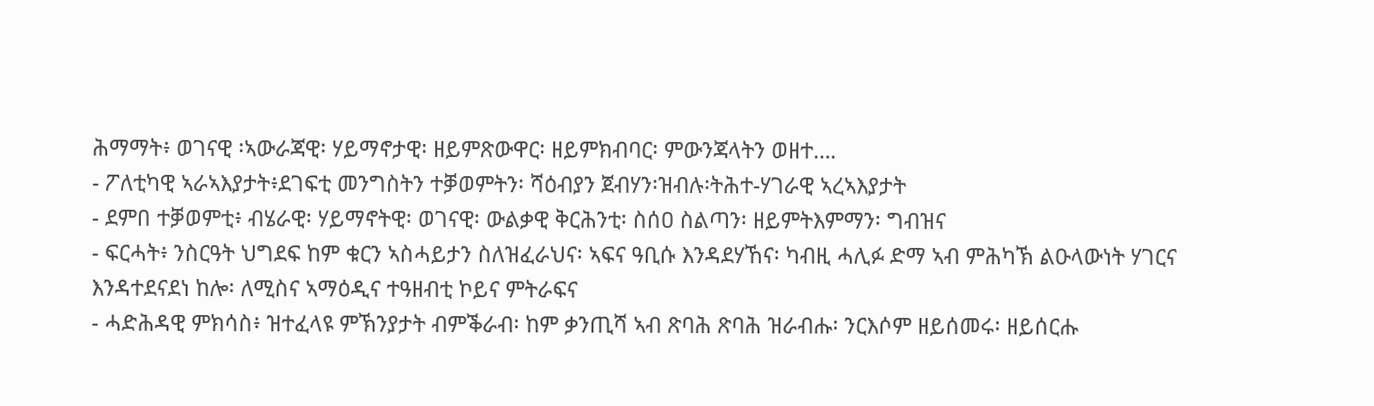ሕማማት፥ ወገናዊ ፡ኣውራጃዊ፡ ሃይማኖታዊ፡ ዘይምጽውዋር፡ ዘይምክብባር፡ ምውንጃላትን ወዘተ….
- ፖለቲካዊ ኣራኣእያታት፥ደገፍቲ መንግስትን ተቓወምትን፡ ሻዕብያን ጀብሃን፡ዝብሉ፡ትሕተ-ሃገራዊ ኣረኣእያታት
- ደምበ ተቓወምቲ፥ ብሄራዊ፡ ሃይማኖትዊ፡ ወገናዊ፡ ውልቃዊ ቅርሕንቲ፡ ስሰዐ ስልጣን፡ ዘይምትእምማን፡ ግብዝና
- ፍርሓት፥ ንስርዓት ህግደፍ ከም ቁርን ኣስሓይታን ስለዝፈራህና፡ ኣፍና ዓቢሱ እንዳደሃኸና፡ ካብዚ ሓሊፉ ድማ ኣብ ምሕካኽ ልዑላውነት ሃገርና እንዳተደናደነ ከሎ፡ ለሚስና ኣማዕዲና ተዓዘብቲ ኮይና ምትራፍና
- ሓድሕዳዊ ምክሳስ፥ ዝተፈላዩ ምኽንያታት ብምቕራብ፡ ከም ቃንጢሻ ኣብ ጽባሕ ጽባሕ ዝራብሑ፡ ንርእሶም ዘይሰመሩ፡ ዘይሰርሑ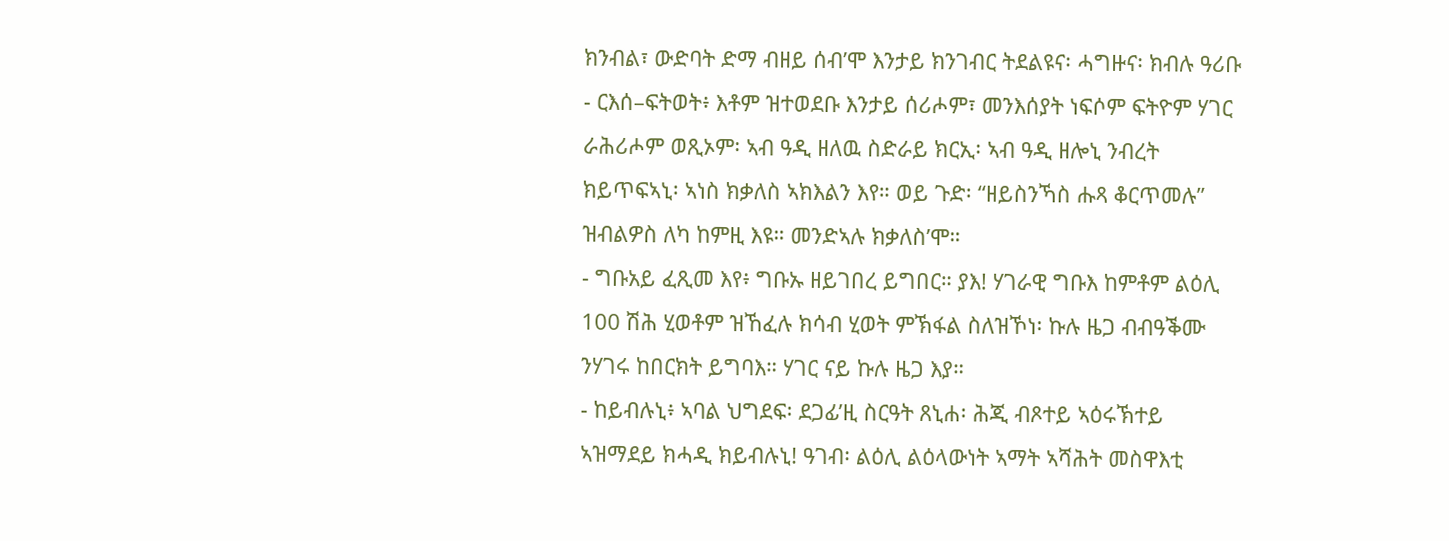ክንብል፣ ውድባት ድማ ብዘይ ሰብ’ሞ እንታይ ክንገብር ትደልዩና፡ ሓግዙና፡ ክብሉ ዓሪቡ
- ርእሰ–ፍትወት፥ እቶም ዝተወደቡ እንታይ ሰሪሖም፣ መንእሰያት ነፍሶም ፍትዮም ሃገር ራሕሪሖም ወጺኦም፡ ኣብ ዓዲ ዘለዉ ስድራይ ክርኢ፡ ኣብ ዓዲ ዘሎኒ ንብረት ክይጥፍኣኒ፡ ኣነስ ክቃለስ ኣክእልን እየ። ወይ ጉድ፡ “ዘይስንኻስ ሑጻ ቆርጥመሉ” ዝብልዎስ ለካ ከምዚ እዩ። መንድኣሉ ክቃለስ’ሞ።
- ግቡአይ ፈጺመ እየ፥ ግቡኡ ዘይገበረ ይግበር። ያእ! ሃገራዊ ግቡእ ከምቶም ልዕሊ 100 ሽሕ ሂወቶም ዝኸፈሉ ክሳብ ሂወት ምኽፋል ስለዝኾነ፡ ኩሉ ዜጋ ብብዓቕሙ ንሃገሩ ከበርክት ይግባእ። ሃገር ናይ ኩሉ ዜጋ እያ።
- ከይብሉኒ፥ ኣባል ህግደፍ፡ ደጋፊ’ዚ ስርዓት ጸኒሐ፡ ሕጂ ብጾተይ ኣዕሩኽተይ ኣዝማደይ ክሓዲ ክይብሉኒ! ዓገብ፡ ልዕሊ ልዕላውነት ኣማት ኣሻሕት መስዋእቲ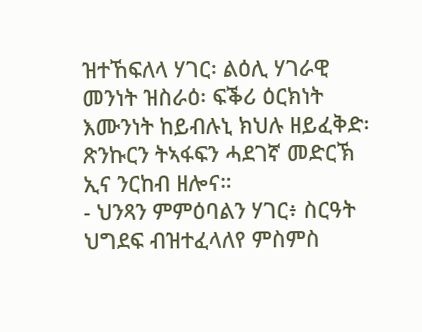ዝተኸፍለላ ሃገር፡ ልዕሊ ሃገራዊ መንነት ዝስራዕ፡ ፍቕሪ ዕርክነት እሙንነት ከይብሉኒ ክህሉ ዘይፈቅድ፡ ጽንኩርን ትኣፋፍን ሓደገኛ መድርኽ ኢና ንርከብ ዘሎና።
- ህንጻን ምምዕባልን ሃገር፥ ስርዓት ህግደፍ ብዝተፈላለየ ምስምስ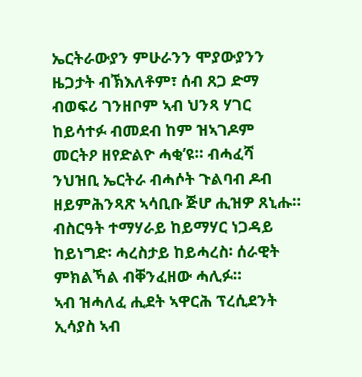ኤርትራውያን ምሁራንን ሞያውያንን ዜጋታት ብኽእለቶም፣ ሰብ ጸጋ ድማ ብወፍሪ ገንዘቦም ኣብ ህንጻ ሃገር ከይሳተፉ ብመደብ ከም ዝኣገዶም መርትዖ ዘየድልዮ ሓቂ’ዩ። ብሓፈሻ ንህዝቢ ኤርትራ ብሓሶት ጉልባብ ዶብ ዘይምሕንጻጽ ኣሳቢቡ ጅሆ ሒዝዎ ጸኒሑ። ብስርዓት ተማሃራይ ከይማሃር ነጋዳይ ከይነግድ፡ ሓረስታይ ከይሓረስ፡ ሰራዊት ምክልኻል ብቐንፈዘው ሓሊፉ።
ኣብ ዝሓለፈ ሒደት ኣዋርሕ ፕረሲደንት ኢሳያስ ኣብ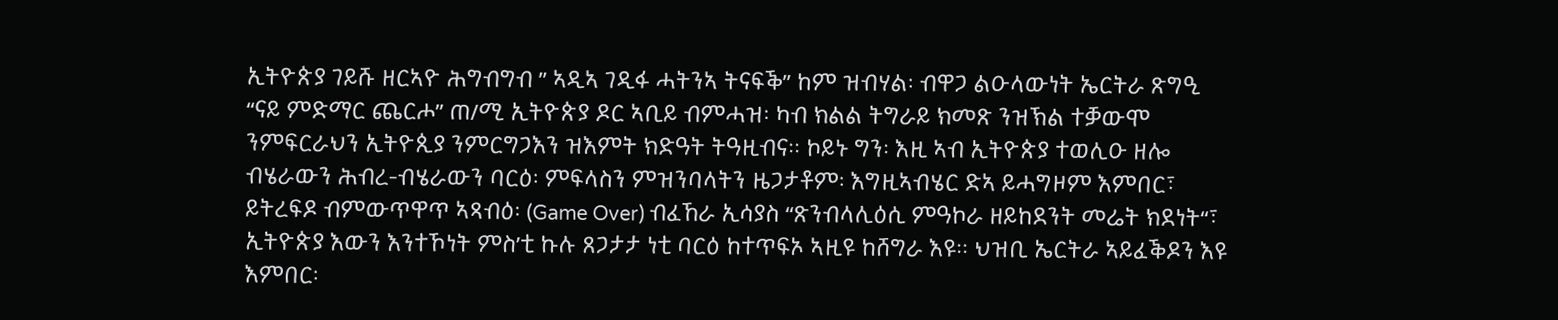ኢትዮጵያ ገይሹ ዘርኣዮ ሕግብግብ ” ኣዲኣ ገዲፋ ሓትንኣ ትናፍቕ” ከም ዝብሃል፡ ብዋጋ ልዑላውነት ኤርትራ ጽግዒ “ናይ ምድማር ጨርሖ” ጠ/ሚ ኢትዮጵያ ዶር ኣቢይ ብምሓዝ፡ ካብ ክልል ትግራይ ክመጽ ንዝኽል ተቓውሞ ንምፍርራህን ኢትዮጲያ ንምርግጋእን ዝእምት ክድዓት ትዓዚብና። ኮይኑ ግን፡ እዚ ኣብ ኢትዮጵያ ተወሊዑ ዘሎ ብሄራውን ሕብረ-ብሄራውን ባርዕ፡ ምፍላስን ምዝንባላትን ዜጋታቶም፡ እግዚኣብሄር ድኣ ይሓግዞም እምበር፣ ይትረፍዶ ብምውጥዋጥ ኣጻብዕ፡ (Game Over) ብፈኸራ ኢሳያስ “ጽንብላሊዕሲ ምዓኮራ ዘይከደንት መሬት ክደነት“፣ ኢትዮጵያ እውን እንተኾነት ምስ’ቲ ኩሉ ጸጋታታ ነቲ ባርዕ ከተጥፍኦ ኣዚዩ ከሸግራ እዩ። ህዝቢ ኤርትራ ኣይፈቕዶን እዩ እምበር፡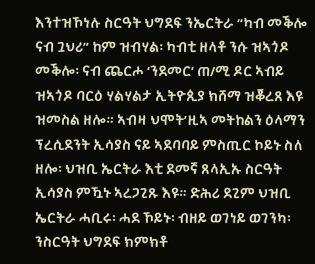እንተዝኾነሉ ስርዓት ህግደፍ ንኤርትራ “ካብ መቕሎ ናብ ጓህሪ” ከም ዝብሃል፡ ካብቲ ዘላቶ ንሱ ዝኣጎዶ መቕሎ፡ ናብ ጨርሖ ‘ንደመር’ ጠ/ሚ ዶር ኣብይ ዝኣጎዶ ባርዕ ሃልሃልታ ኢትዮጲያ ክሸማ ዝቖረጸ እዩ ዝመስል ዘሎ። ኣብዛ ህሞት’ዚኣ መትከልን ዕላማን ፕረሲደንት ኢሳያስ ናይ ኣደባባይ ምስጢር ኮይኑ ስለ ዘሎ፡ ህዝቢ ኤርትራ እቲ ደመኛ ጸላኢኡ ስርዓት ኢሳያስ ምዃኑ ኣረጋጊጹ እዩ። ድሕሪ ደጊም ህዝቢ ኤርትራ ሓቢሩ፡ ሓደ ኾይኑ፡ ብዘይ ወገነይ ወገንካ፡ ንስርዓት ህግደፍ ክምክቶ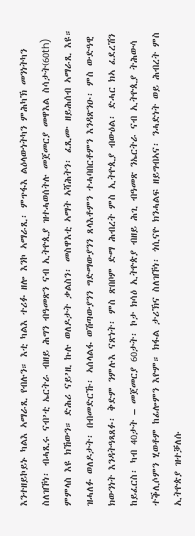እንተዘይኮይኑ ካልእ ኣማራጺ የብሉን። እቲ ካልእ ተሪፉ ዘሎ እንኮ ኣማራጺ፡ ምጥፋእ ልዕላውነትካን ምሕካኽ መንነትካን ስለዝኾነ፡ ብሓጺሩ ናብ’ቲ ኤርትራ ብዘይ ሕግን ብዓመጽን ናብ ኢትዮጲያ ዝተሓወሰትሉ መጀመርያ መዋእል ስሳታት(60th) ምምላስ እዩ ክኸውን። ድሕሪ ናይ’ዚ ኩሉ ወለዶታት ቃልስን፡ መስዋእቲ ኣማት ኣሻሕትን፡ ፈጺሙ ዘይሕሰብ ኣማራጺ እዩ።
ዝሓለፉ ወለዶታት፡ በብመድርኹ፡ ኣሰላልፋ ወሽጣውያንን ግድማውያንን ጸላእቶምን ተሓባበርቶምን እንዳጽንዑ፡ ምስ ውድዓዊ ክውንነት እንዳትዓጻጸፉ፡ ቅድም ንምሉእ ናጽነት፡ ምስ ጽበቦም ድማ ሕብረት ምስ ኢትዮጲያ ብውዕል፡ ድሓር ክኣ ፈደረሽን ከይፈርስ፡ ካብ 40ታት – መጀመርያ 60ታት፡ ኮታ ክሳዕ ኢትዮጵያ ብዘይ ሕጊ ብዓመጽ ንኤርትራ ናብ ኢትዮጲያ ትሕውሳ ተቕሊሶምን ሂወቶም ከፊሎምን እዮም። ክፋል ታሪኽና ስለዝኾነ፡ ጎሲናዮ ክንሓልፍ ዘይግብኣና፡ ንሓድነት ወይ ሕብረት ምስ ኢትዮጵያ ዝተቓለሱ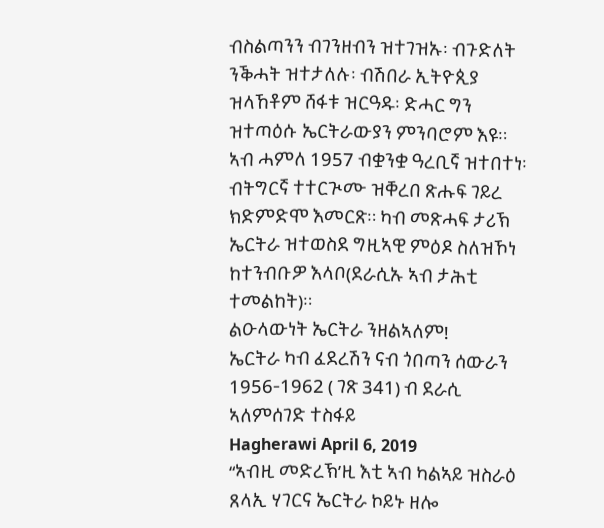ብስልጣንን ብገንዘብን ዝተገዝኡ፡ ብጉድለት ንቕሓት ዝተታለሉ፡ ብሽበራ ኢትዮጲያ ዝላኸቶም ሸፋቱ ዝርዓዱ፡ ድሓር ግን ዝተጣዕሱ ኤርትራውያን ምንባሮም እዩ።
ኣብ ሓምለ 1957 ብቋንቋ ዓረቢኛ ዝተበተነ፡ ብትግርኛ ተተርጒሙ ዝቐረበ ጽሑፍ ገይረ ክድምድሞ እመርጽ። ካብ መጽሓፍ ታሪኽ ኤርትራ ዝተወስደ ግዚኣዊ ምዕዶ ስለዝኾነ ከተንብቡዎ እላቦ(ደራሲኡ ኣብ ታሕቲ ተመልከት)።
ልዑላውነት ኤርትራ ንዘልኣለም!
ኤርትራ ካብ ፈደረሽን ናብ ጎበጣን ሰውራን 1956-1962 ( ገጽ 341) ብ ደራሲ ኣለምሰገድ ተስፋይ
Hagherawi April 6, 2019
“ኣብዚ መድረኽ’ዚ እቲ ኣብ ካልኣይ ዝስራዕ ጸላኢ ሃገርና ኤርትራ ኮይኑ ዘሎ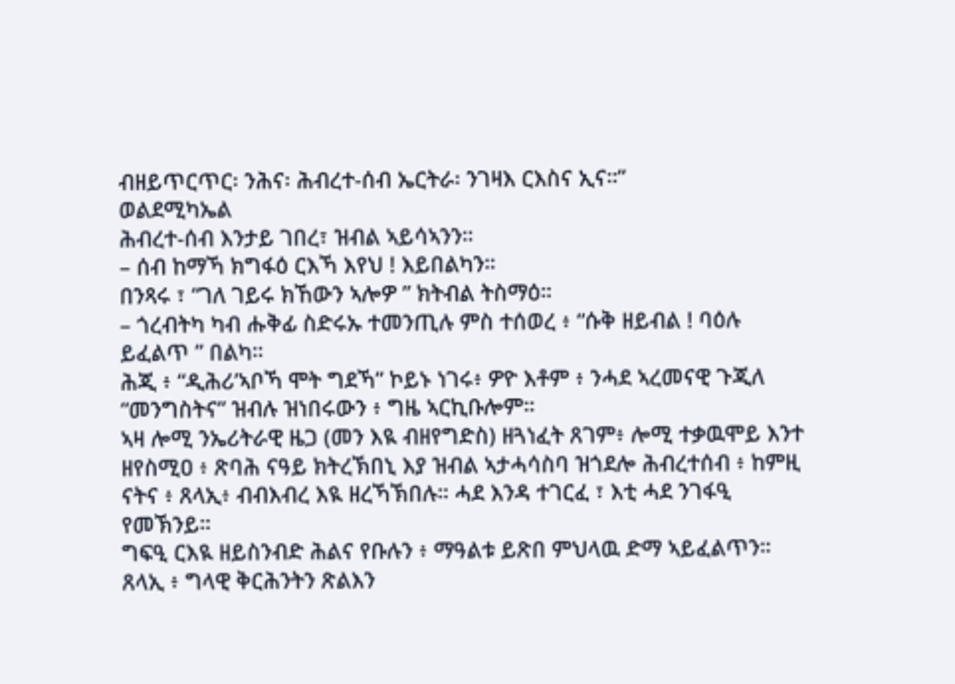ብዘይጥርጥር፡ ንሕና፡ ሕብረተ-ሰብ ኤርትራ፡ ንገዛእ ርእስና ኢና።”
ወልደሚካኤል
ሕብረተ-ሰብ እንታይ ገበረ፣ ዝብል ኣይሳኣንን።
– ሰብ ከማኻ ክግፋዕ ርእኻ እየህ ! እይበልካን።
በንጻሩ ፣ “ገለ ገይሩ ክኸውን ኣሎዎ ” ክትብል ትስማዕ።
– ጎረብትካ ካብ ሑቅፊ ስድሩኡ ተመንጢሉ ምስ ተሰወረ ፥ “ሱቅ ዘይብል ! ባዕሉ ይፈልጥ ” በልካ።
ሕጂ ፥ “ዲሕሪ’ኣቦኻ ሞት ግደኻ” ኮይኑ ነገሩ፥ ዎዮ እቶም ፥ ንሓደ ኣረመናዊ ጉጂለ “መንግስትና” ዝብሉ ዝነበሩውን ፥ ግዜ ኣርኪቡሎም።
ኣዛ ሎሚ ንኤሪትራዊ ዜጋ (መን እዪ ብዘየግድስ) ዘጓነፈት ጸገም፥ ሎሚ ተቃዉሞይ እንተ ዘየስሚዐ ፥ ጽባሕ ናዓይ ክትረኽበኒ እያ ዝብል ኣታሓሳስባ ዝጎደሎ ሕብረተሰብ ፥ ከምዚ ናትና ፥ ጸላኢ፥ ብብእብረ እዪ ዘረኻኽበሉ። ሓደ እንዳ ተገርፈ ፣ እቲ ሓደ ንገፋዒ የመኽንይ።
ግፍዒ ርእዪ ዘይስንብድ ሕልና የቡሉን ፥ ማዓልቱ ይጽበ ምህላዉ ድማ ኣይፈልጥን።
ጸላኢ ፥ ግላዊ ቅርሕንትን ጽልእን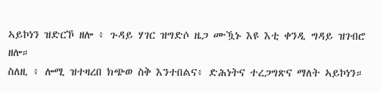ኣይኮነን ዝድርኾ ዘሎ ፥ ጉዳይ ሃገር ዝግድሶ ዜጋ ሙዃኑ እዩ እቲ ቀንዲ ግዳይ ዝገብሮ ዘሎ።
ስለዚ ፥ ሎሚ ዝተዛረበ ክጭወ ስቅ እንተበልና፥ ድሕነትና ተረጋግጽና ማለት ኣይኮነን።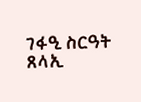ገፋዒ ስርዓት ጸላኢ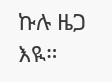ኩሉ ዜጋ እዪ።